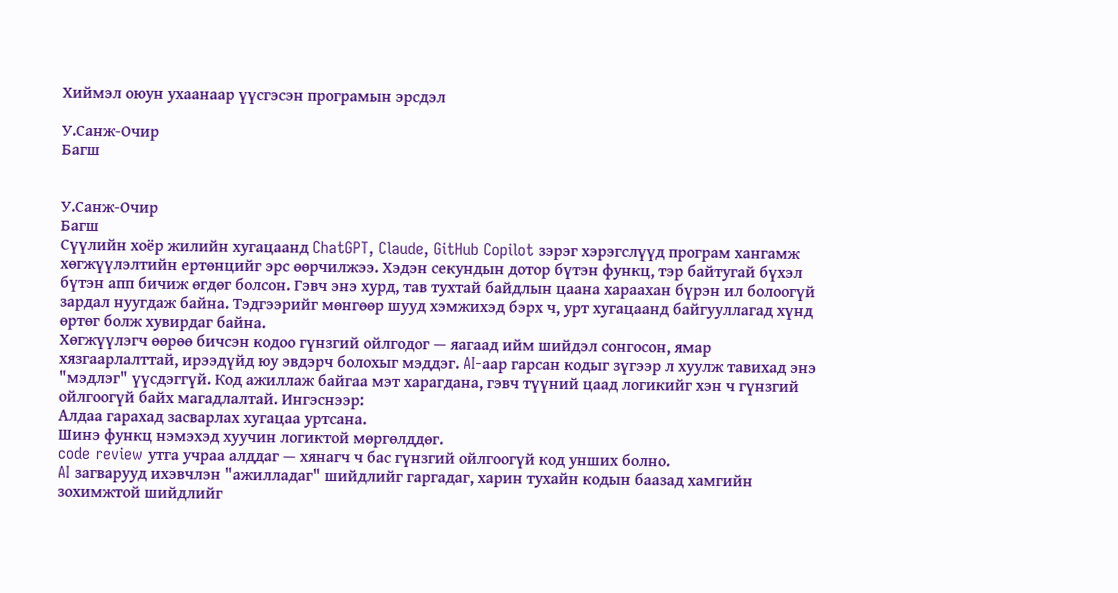Хиймэл оюун ухаанаар үүсгэсэн програмын эрсдэл

У.Санж-Очир
Багш


У.Санж-Очир
Багш
Сүүлийн хоёр жилийн хугацаанд ChatGPT, Claude, GitHub Copilot зэрэг хэрэгслүүд програм хангамж хөгжүүлэлтийн ертөнцийг эрс өөрчилжээ. Хэдэн секундын дотор бүтэн функц, тэр байтугай бүхэл бүтэн апп бичиж өгдөг болсон. Гэвч энэ хурд, тав тухтай байдлын цаана хараахан бүрэн ил болоогүй зардал нуугдаж байна. Тэдгээрийг мөнгөөр шууд хэмжихэд бэрх ч, урт хугацаанд байгууллагад хүнд өртөг болж хувирдаг байна.
Хөгжүүлэгч өөрөө бичсэн кодоо гүнзгий ойлгодог — яагаад ийм шийдэл сонгосон, ямар хязгаарлалттай, ирээдүйд юу эвдэрч болохыг мэддэг. AI-аар гарсан кодыг зүгээр л хуулж тавихад энэ "мэдлэг" үүсдэггүй. Код ажиллаж байгаа мэт харагдана, гэвч түүний цаад логикийг хэн ч гүнзгий ойлгоогүй байх магадлалтай. Ингэснээр:
Алдаа гарахад засварлах хугацаа уртсана.
Шинэ функц нэмэхэд хуучин логиктой мөргөлддөг.
code review утга учраа алддаг — хянагч ч бас гүнзгий ойлгоогүй код унших болно.
AI загварууд ихэвчлэн "ажилладаг" шийдлийг гаргадаг, харин тухайн кодын баазад хамгийн зохимжтой шийдлийг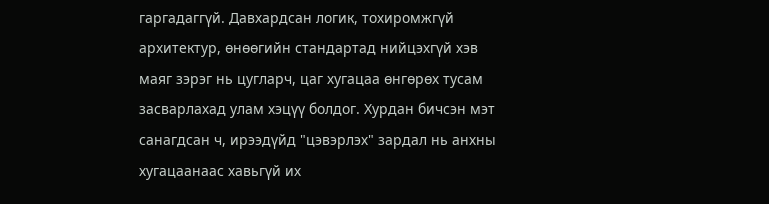гаргадаггүй. Давхардсан логик, тохиромжгүй архитектур, өнөөгийн стандартад нийцэхгүй хэв маяг зэрэг нь цугларч, цаг хугацаа өнгөрөх тусам засварлахад улам хэцүү болдог. Хурдан бичсэн мэт санагдсан ч, ирээдүйд "цэвэрлэх" зардал нь анхны хугацаанаас хавьгүй их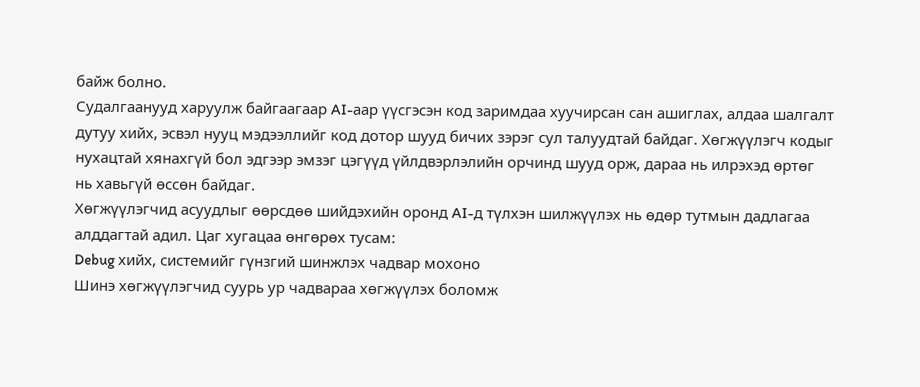байж болно.
Судалгаанууд харуулж байгаагаар AI-аар үүсгэсэн код заримдаа хуучирсан сан ашиглах, алдаа шалгалт дутуу хийх, эсвэл нууц мэдээллийг код дотор шууд бичих зэрэг сул талуудтай байдаг. Хөгжүүлэгч кодыг нухацтай хянахгүй бол эдгээр эмзэг цэгүүд үйлдвэрлэлийн орчинд шууд орж, дараа нь илрэхэд өртөг нь хавьгүй өссөн байдаг.
Хөгжүүлэгчид асуудлыг өөрсдөө шийдэхийн оронд AI-д түлхэн шилжүүлэх нь өдөр тутмын дадлагаа алддагтай адил. Цаг хугацаа өнгөрөх тусам:
Debug хийх, системийг гүнзгий шинжлэх чадвар мохоно
Шинэ хөгжүүлэгчид суурь ур чадвараа хөгжүүлэх боломж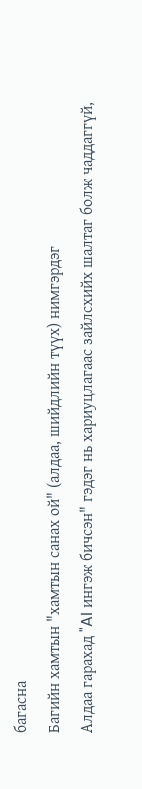багасна
Багийн хамтын "хамтын санах ой" (алдаа, шийдлийн түүх) нимгэрдэг
Алдаа гарахад "AI ингэж бичсэн" гэдэг нь хариуцлагаас зайлсхийх шалтаг болж чаддаггүй,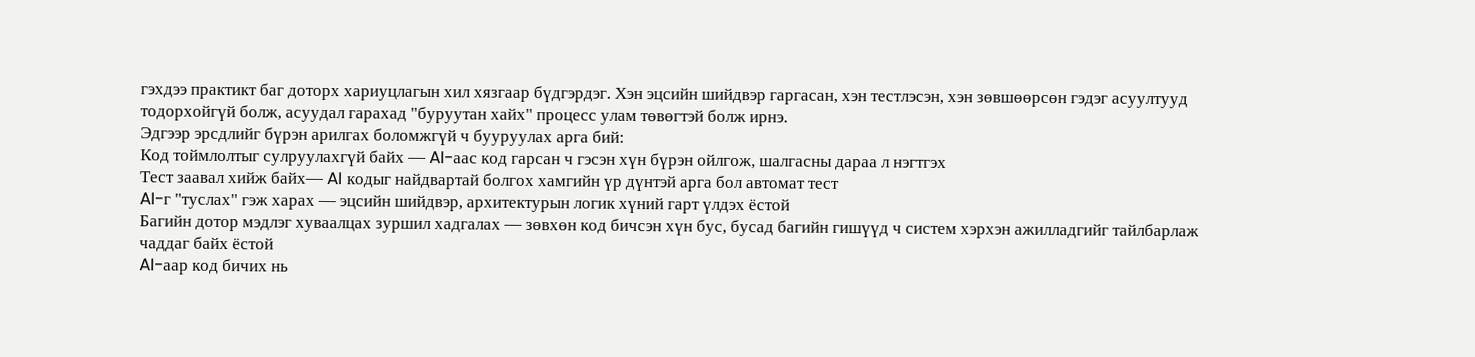гэхдээ практикт баг доторх хариуцлагын хил хязгаар бүдгэрдэг. Хэн эцсийн шийдвэр гаргасан, хэн тестлэсэн, хэн зөвшөөрсөн гэдэг асуултууд тодорхойгүй болж, асуудал гарахад "буруутан хайх" процесс улам төвөгтэй болж ирнэ.
Эдгээр эрсдлийг бүрэн арилгах боломжгүй ч бууруулах арга бий:
Код тоймлолтыг сулруулахгүй байх — AI-аас код гарсан ч гэсэн хүн бүрэн ойлгож, шалгасны дараа л нэгтгэх
Тест заавал хийж байх— AI кодыг найдвартай болгох хамгийн үр дүнтэй арга бол автомат тест
AI-г "туслах" гэж харах — эцсийн шийдвэр, архитектурын логик хүний гарт үлдэх ёстой
Багийн дотор мэдлэг хуваалцах зуршил хадгалах — зөвхөн код бичсэн хүн бус, бусад багийн гишүүд ч систем хэрхэн ажилладгийг тайлбарлаж чаддаг байх ёстой
AI-аар код бичих нь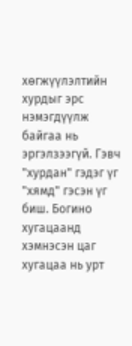хөгжүүлэлтийн хурдыг эрс нэмэгдүүлж байгаа нь эргэлзээгүй. Гэвч "хурдан" гэдэг үг "хямд" гэсэн үг биш. Богино хугацаанд хэмнэсэн цаг хугацаа нь урт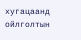хугацаанд ойлголтын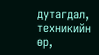дутагдал, техникийн өр,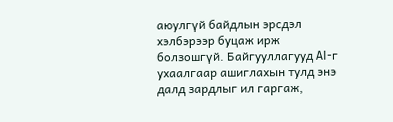аюулгүй байдлын эрсдэл хэлбэрээр буцаж ирж болзошгүй. Байгууллагууд AI-г ухаалгаар ашиглахын тулд энэ далд зардлыг ил гаргаж,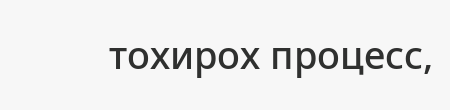тохирох процесс,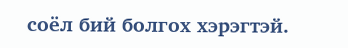соёл бий болгох хэрэгтэй.